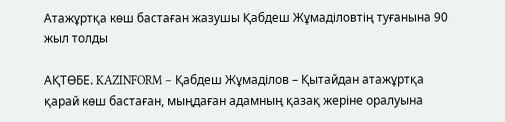Атажұртқа көш бастаған жазушы Қабдеш Жұмаділовтің туғанына 90 жыл толды

АҚТӨБЕ. KAZINFORM – Қабдеш Жұмаділов – Қытайдан атажұртқа қарай көш бастаған, мыңдаған адамның қазақ жеріне оралуына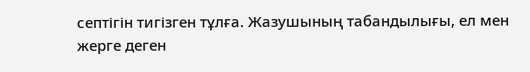септігін тигізген тұлға. Жазушының табандылығы, ел мен жерге деген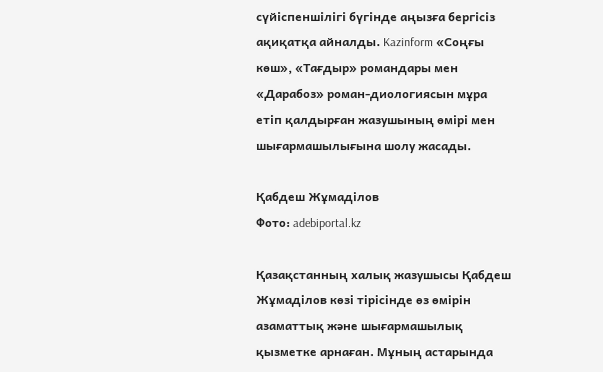сүйіспеншілігі бүгінде аңызға бергісіз ақиқатқа айналды. Kazinform «Соңғы көш», «Тағдыр» романдары мен «Дарабоз» роман-диологиясын мұра етіп қалдырған жазушының өмірі мен шығармашылығына шолу жасады.

Қабдеш Жұмаділов
Фото: adebiportal.kz

Қазақстанның халық жазушысы Қабдеш Жұмаділов көзі тірісінде өз өмірін азаматтық және шығармашылық қызметке арнаған. Мұның астарында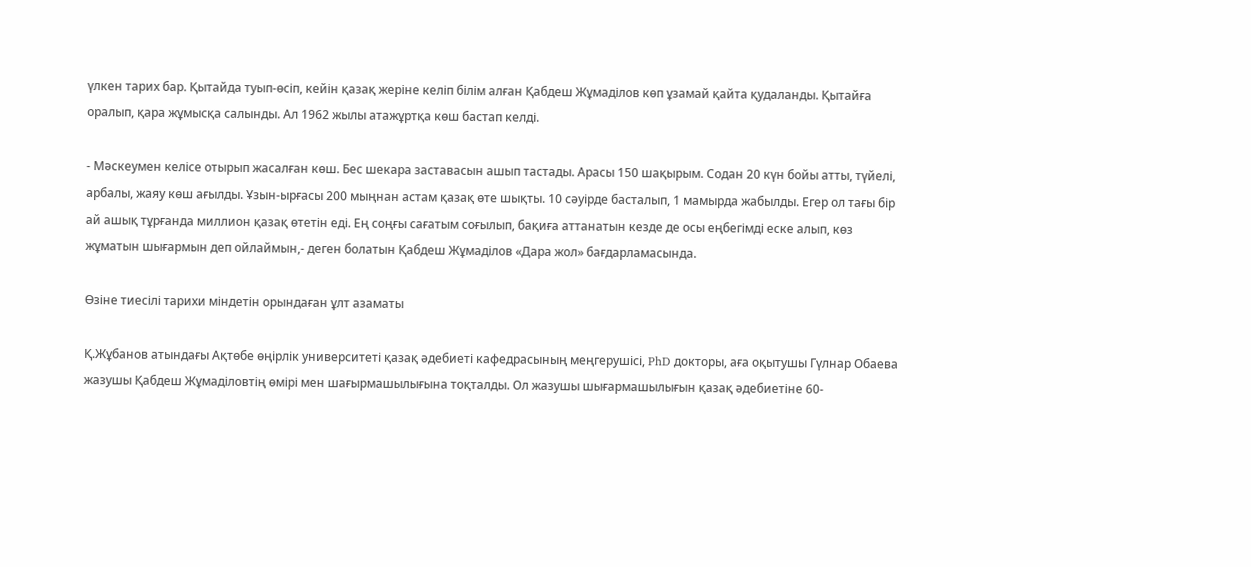үлкен тарих бар. Қытайда туып-өсіп, кейін қазақ жеріне келіп білім алған Қабдеш Жұмаділов көп ұзамай қайта қудаланды. Қытайға оралып, қара жұмысқа салынды. Ал 1962 жылы атажұртқа көш бастап келді.

- Мәскеумен келісе отырып жасалған көш. Бес шекара заставасын ашып тастады. Арасы 150 шақырым. Содан 20 күн бойы атты, түйелі, арбалы, жаяу көш ағылды. Ұзын-ырғасы 200 мыңнан астам қазақ өте шықты. 10 сәуірде басталып, 1 мамырда жабылды. Егер ол тағы бір ай ашық тұрғанда миллион қазақ өтетін еді. Ең соңғы сағатым соғылып, бақиға аттанатын кезде де осы еңбегімді еске алып, көз жұматын шығармын деп ойлаймын,- деген болатын Қабдеш Жұмаділов «Дара жол» бағдарламасында.

Өзіне тиесілі тарихи міндетін орындаған ұлт азаматы

Қ.Жұбанов атындағы Ақтөбе өңірлік университеті қазақ әдебиеті кафедрасының меңгерушісі, PhD докторы, аға оқытушы Гүлнар Обаева жазушы Қабдеш Жұмаділовтің өмірі мен шағырмашылығына тоқталды. Ол жазушы шығармашылығын қазақ әдебиетіне 60-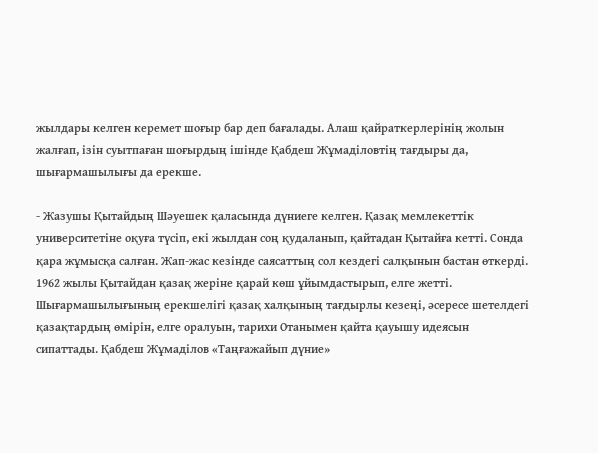жылдары келген керемет шоғыр бар деп бағалады. Алаш қайраткерлерінің жолын жалғап, ізін суытпаған шоғырдың ішінде Қабдеш Жұмаділовтің тағдыры да, шығармашылығы да ерекше.

- Жазушы Қытайдың Шәуешек қаласында дүниеге келген. Қазақ мемлекеттік университетіне оқуға түсіп, екі жылдан соң қудаланып, қайтадан Қытайға кетті. Сонда қара жұмысқа салған. Жап-жас кезінде саясаттың сол кездегі салқынын бастан өткерді. 1962 жылы Қытайдан қазақ жеріне қарай көш ұйымдастырып, елге жетті. Шығармашылығының ерекшелігі қазақ халқының тағдырлы кезеңі, әсересе шетелдегі қазақтардың өмірін, елге оралуын, тарихи Отанымен қайта қауышу идеясын сипаттады. Қабдеш Жұмаділов «Таңғажайып дүние»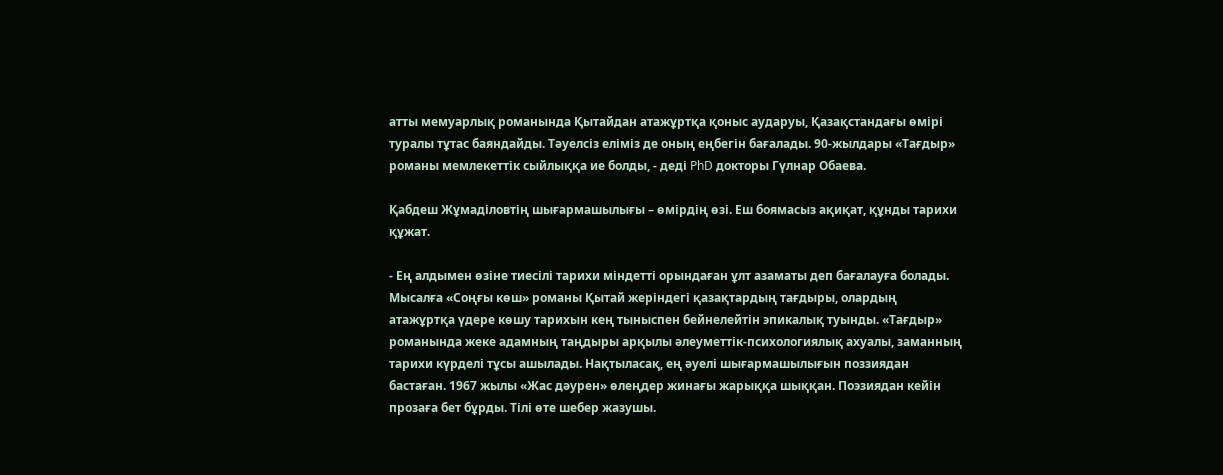атты мемуарлық романында Қытайдан атажұртқа қоныс аударуы, Қазақстандағы өмірі туралы тұтас баяндайды. Тәуелсіз еліміз де оның еңбегін бағалады. 90-жылдары «Тағдыр» романы мемлекеттік сыйлыққа ие болды, - деді PhD докторы Гүлнар Обаева.

Қабдеш Жұмаділовтің шығармашылығы – өмірдің өзі. Еш боямасыз ақиқат, құнды тарихи құжат.

- Ең алдымен өзіне тиесілі тарихи міндетті орындаған ұлт азаматы деп бағалауға болады. Мысалға «Соңғы көш» романы Қытай жеріндегі қазақтардың тағдыры, олардың атажұртқа үдере көшу тарихын кең тыныспен бейнелейтін эпикалық туынды. «Тағдыр» романында жеке адамның таңдыры арқылы әлеуметтік-психологиялық ахуалы, заманның тарихи күрделі тұсы ашылады. Нақтыласақ, ең әуелі шығармашылығын поззиядан бастаған. 1967 жылы «Жас дәурен» өлеңдер жинағы жарыққа шыққан. Поэзиядан кейін прозаға бет бұрды. Тілі өте шебер жазушы.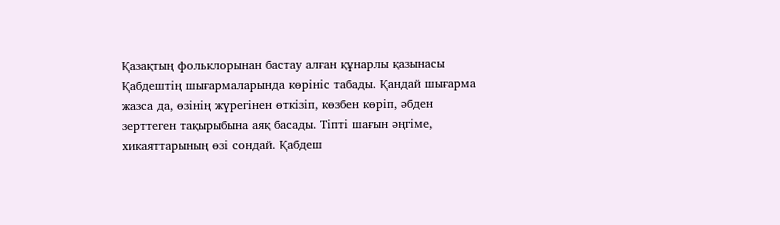Қазақтың фольклорынан бастау алған құнарлы қазынасы Қабдештің шығармаларында көрініс табады. Қандай шығарма жазса да, өзінің жүрегінен өткізіп, көзбен көріп, әбден зерттеген тақырыбына аяқ басады. Тіпті шағын әңгіме, хикаяттарының өзі сондай. Қабдеш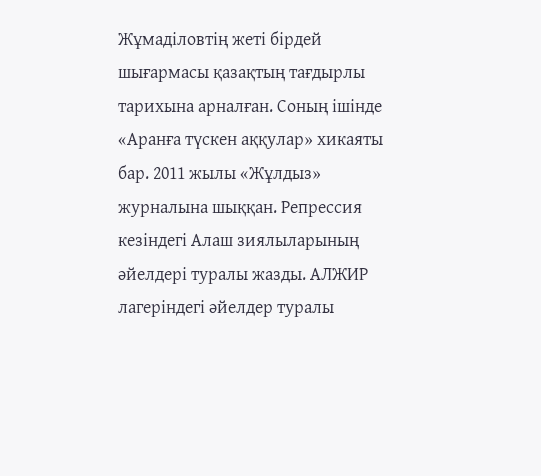Жұмаділовтің жеті бірдей шығармасы қазақтың тағдырлы тарихына арналған. Соның ішінде «Аранға түскен аққулар» хикаяты бар. 2011 жылы «Жұлдыз» журналына шыққан. Репрессия кезіндегі Алаш зиялыларының әйелдері туралы жазды. АЛЖИР лагеріндегі әйелдер туралы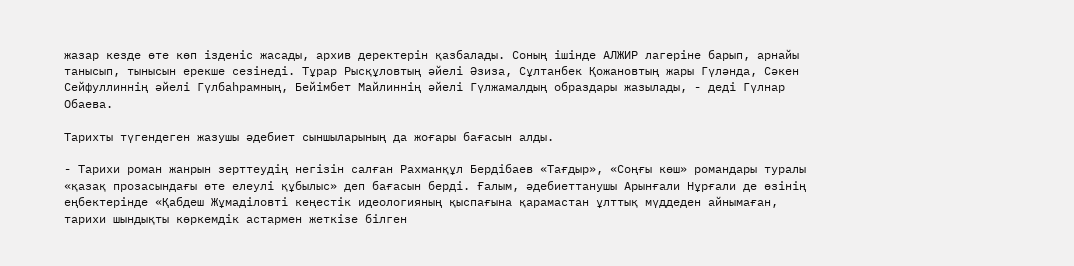жазар кезде өте көп ізденіс жасады, архив деректерін қазбалады. Соның ішінде АЛЖИР лагеріне барып, арнайы танысып, тынысын ерекше сезінеді. Тұрар Рысқұловтың әйелі Әзиза, Сұлтанбек Қожановтың жары Гүләнда, Сәкен Сейфуллиннің әйелі Гүлбаһрамның, Бейімбет Майлиннің әйелі Гүлжамалдың образдары жазылады, - деді Гүлнар Обаева.

Тарихты түгендеген жазушы әдебиет сыншыларының да жоғары бағасын алды.

- Тарихи роман жанрын зерттеудің негізін салған Рахманқұл Бердібаев «Тағдыр», «Соңғы көш» романдары туралы «қазақ прозасындағы өте елеулі құбылыс» деп бағасын берді. Ғалым, әдебиеттанушы Арынғали Нұрғали де өзінің еңбектерінде «Қабдеш Жұмаділовті кеңестік идеологияның қыспағына қарамастан ұлттық мүддеден айнымаған, тарихи шындықты көркемдік астармен жеткізе білген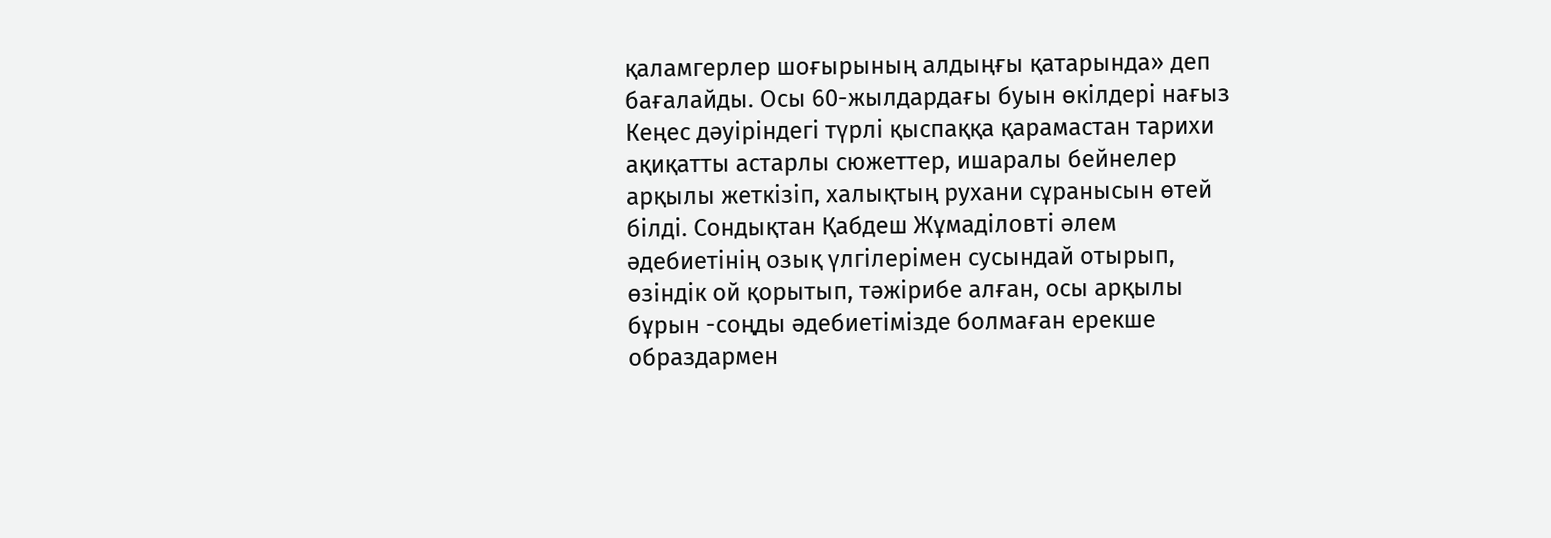қаламгерлер шоғырының алдыңғы қатарында» деп бағалайды. Осы 60-жылдардағы буын өкілдері нағыз Кеңес дәуіріндегі түрлі қыспаққа қарамастан тарихи ақиқатты астарлы сюжеттер, ишаралы бейнелер арқылы жеткізіп, халықтың рухани сұранысын өтей білді. Сондықтан Қабдеш Жұмаділовті әлем әдебиетінің озық үлгілерімен сусындай отырып, өзіндік ой қорытып, тәжірибе алған, осы арқылы бұрын -соңды әдебиетімізде болмаған ерекше образдармен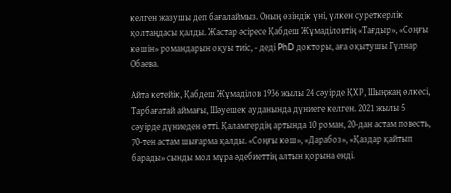келген жазушы деп бағалаймыз. Оның өзіндік үні, үлкен суреткерлік қолтаңдасы қалды. Жастар әсіресе Қабдеш Жұмаділовтің «Тағдыр», «Соңғы көшін» романдарын оқуы тиіс, - деді PhD докторы, аға оқытушы Гүлнар Обаева.

Айта кетейік, Қабдеш Жұмаділов 1936 жылы 24 сәуірде ҚХР, Шыңжаң өлкесі, Тарбағатай аймағы, Шәуешек ауданында дүниеге келген. 2021 жылы 5 сәуірде дүниеден өтті. Қаламгердің артында 10 роман, 20-дан астам повесть, 70-тен астам шығарма қалды. «Соңғы көш», «Дарабоз», «Қаздар қайтып барады» сынды мол мұра әдебиеттің алтын қорына енді.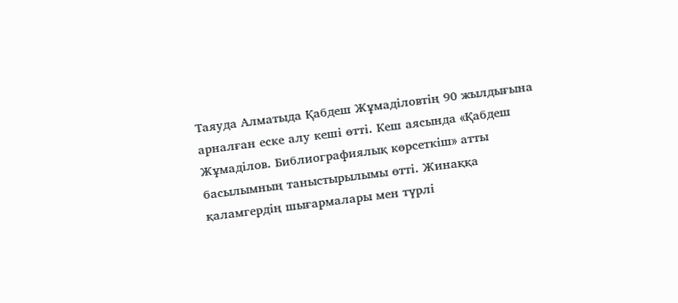Таяуда Алматыда Қабдеш Жұмаділовтің 90 жылдығына арналған еске алу кеші өтті. Кеш аясында «Қабдеш Жұмаділов. Библиографиялық көрсеткіш» атты басылымның таныстырылымы өтті. Жинаққа қаламгердің шығармалары мен түрлі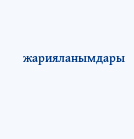жарияланымдары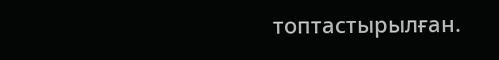топтастырылған.